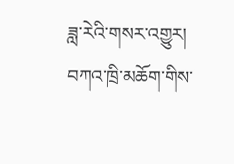ཟླ་རེའི་གསར་འགྱུར།
བཀའ་ཁྲི་མཆོག་གིས་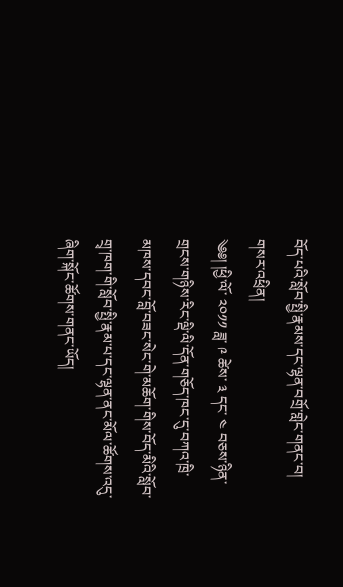བོད་པའི་སློབ་སྤྱི་རྣམས་དང་ལྷན་བགྲོ་གླེང་གནང་བ།
གསར་འཕྲིན།
༄༅། །ཕྱི་ལོ་ ༢༠༡༡ ཟླ་ ༩ ཚེས་ ༣ དང་ ༤ བཅས་ཉིན་གྲངས་གཉིས་རིང་ལྡི་ལི་དོན་གཅོད་ཁང་དུ་བཀའ་ཁྲི་མཁས་དབང་བློ་བཟང་སེང་གེ་མཆོག་གིས་བོད་མིའི་སློབ་གྲྭ་ཁག་གི་སློབ་སྤྱི་རྣམ་པ་དང་ལྷན་ནང་མོལ་ཚོགས་འདུ་ཞིག་སྐོང་ཚོགས་གནང་ཡོད།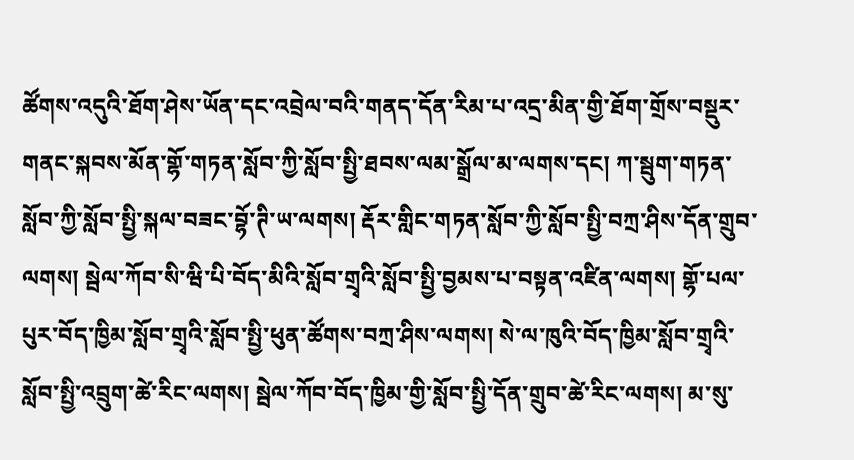ཚོགས་འདུའི་ཐོག་ཤེས་ཡོན་དང་འབྲེལ་བའི་གནད་དོན་རིམ་པ་འདྲ་མིན་གྱི་ཐོག་གྲོས་བསྡུར་གནང་སྐབས་མོན་གྷོ་གཏན་སློབ་ཀྱི་སློབ་སྤྱི་ཐབས་ལམ་སྒྲོལ་མ་ལགས་དང། ཀ་སྦུག་གཏན་སློབ་ཀྱི་སློབ་སྤྱི་སྐལ་བཟང་བྷོ་ཊི་ཡ་ལགས། རྡོར་གླིང་གཏན་སློབ་ཀྱི་སློབ་སྤྱི་བཀྲ་ཤིས་དོན་གྲུབ་ལགས། སྦེལ་ཀོབ་སི་ཝི་པི་བོད་མིའི་སློབ་གྲྭའི་སློབ་སྤྱི་བྱམས་པ་བསྟན་འཛིན་ལགས། གྷོ་པལ་པུར་བོད་ཁྱིམ་སློབ་གྲྭའི་སློབ་སྤྱི་ཕུན་ཚོགས་བཀྲ་ཤིས་ལགས། སེ་ལ་ཁུའི་བོད་ཁྱིམ་སློབ་གྲྭའི་སློབ་སྤྱི་འབྲུག་ཚེ་རིང་ལགས། སྦེལ་ཀོབ་བོད་ཁྱིམ་གྱི་སློབ་སྤྱི་དོན་གྲུབ་ཚེ་རིང་ལགས། མ་སུ་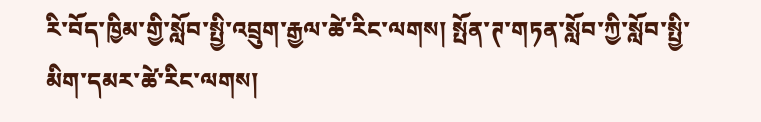རི་བོད་ཁྱིམ་གྱི་སློབ་སྤྱི་འབྲུག་རྒྱལ་ཚེ་རིང་ལགས། སྤོན་ཊ་གཏན་སློབ་ཀྱི་སློབ་སྤྱི་མིག་དམར་ཚེ་རིང་ལགས།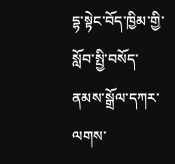དྷ་སྟེང་བོད་ཁྱིམ་གྱི་སློབ་སྤྱི་བསོད་ནམས་སྒྲོལ་དཀར་ལགས་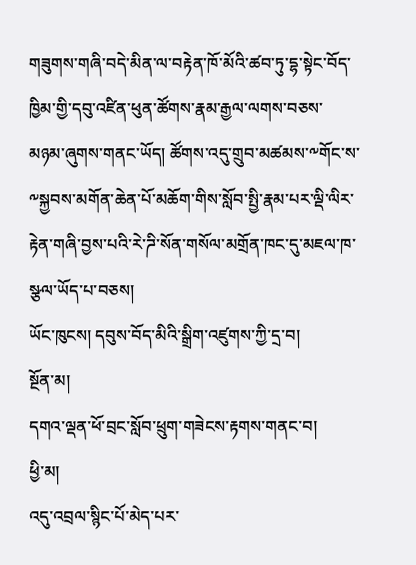གཟུགས་གཞི་བདེ་མིན་ལ་བརྟེན་ཁོ་མོའི་ཚབ་ཏུ་དྷ་སྟེང་བོད་ཁྱིམ་གྱི་དབུ་འཛིན་ཕུན་ཚོགས་རྣམ་རྒྱལ་ལགས་བཅས་མཉམ་ཞུགས་གནང་ཡོད། ཚོགས་འདུ་གྲུབ་མཚམས་༸གོང་ས་༸སྐྱབས་མགོན་ཆེན་པོ་མཆོག་གིས་སློབ་སྤྱི་རྣམ་པར་ལྡི་ལིར་རྟེན་གཞི་བྱས་པའི་རེ་ཌི་སོན་གསོལ་མགྲོན་ཁང་དུ་མཇལ་ཁ་སྩལ་ཡོད་པ་བཅས།
ཡོང་ཁུངས། དབུས་བོད་མིའི་སྒྲིག་འཛུགས་ཀྱི་དྲ་བ།
སྔོན་མ།
དགའ་ལྡན་ཕོ་བྲང་སློབ་ཕྲུག་གཟེངས་རྟགས་གནང་བ།
ཕྱི་མ།
འདུ་འབྲལ་སྙིང་པོ་མེད་པར་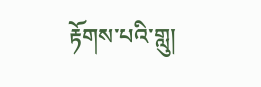རྟོགས་པའི་གླུ།